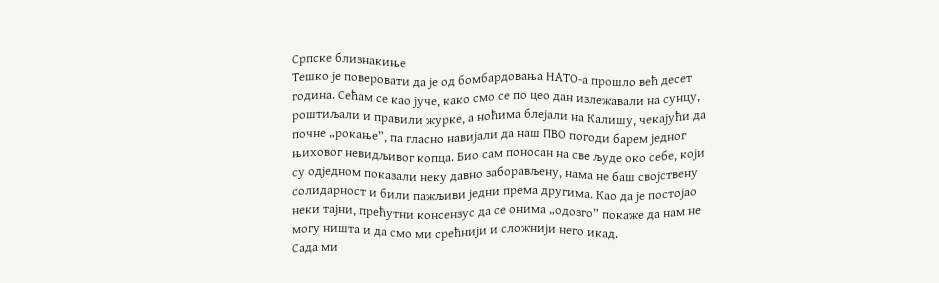Српске близнакиње
Тешко је поверовати да је од бомбардовања НАТО-а прошло већ десет година. Сећам се као јуче, како смо се по цео дан излежавали на сунцу, роштиљали и правили журке, а ноћима блејали на Калишу, чекајући да почне „рокање”, па гласно навијали да наш ПВО погоди барем једног њиховог невидљивог копца. Био сам поносан на све људе око себе, који су одједном показали неку давно заборављену, нама не баш својствену солидарност и били пажљиви једни према другима. Као да је постојао неки тајни, прећутни консензус да се онима „одозго” покаже да нам не могу ништа и да смо ми срећнији и сложнији него икад.
Сада ми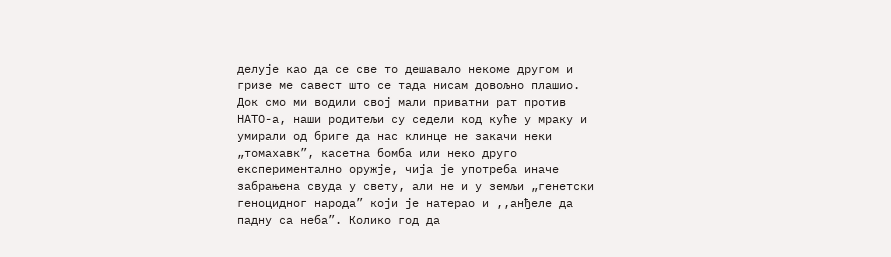делује као да се све то дешавало некоме другом и гризе ме савест што се тада нисам довољно плашио. Док смо ми водили свој мали приватни рат против НАТО-а, наши родитељи су седели код куће у мраку и умирали од бриге да нас клинце не закачи неки „томахавк”, касетна бомба или неко друго експериментално оружје, чија је употреба иначе забрањена свуда у свету, али не и у земљи „генетски геноцидног народа” који је натерао и ,,анђеле да падну са неба”. Колико год да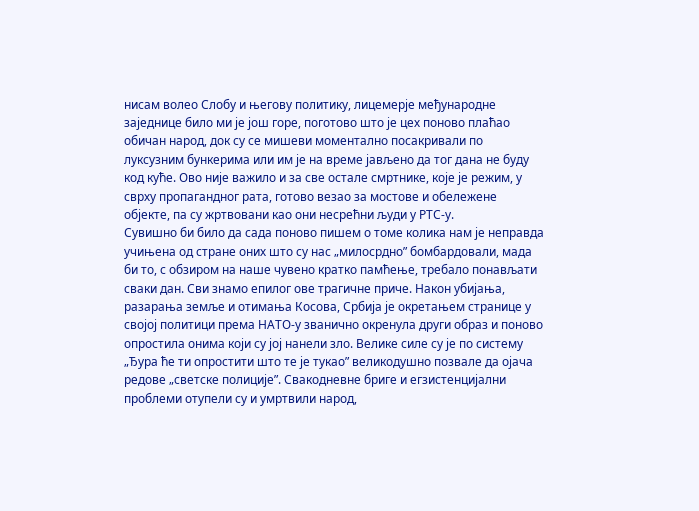нисам волео Слобу и његову политику, лицемерје међународне заједнице било ми је још горе, поготово што је цех поново плаћао обичан народ, док су се мишеви моментално посакривали по луксузним бункерима или им је на време јављено да тог дана не буду код куће. Ово није важило и за све остале смртнике, које је режим, у сврху пропагандног рата, готово везао за мостове и обележене објекте, па су жртвовани као они несрећни људи у РТС-у.
Сувишно би било да сада поново пишем о томе колика нам је неправда учињена од стране оних што су нас „милосрдно” бомбардовали, мада би то, с обзиром на наше чувено кратко памћење, требало понављати сваки дан. Сви знамо епилог ове трагичне приче. Након убијања, разарања земље и отимања Косова, Србија је окретањем странице у својој политици према НАТО-у званично окренула други образ и поново опростила онима који су јој нанели зло. Велике силе су је по систему „Ђура ће ти опростити што те је тукао” великодушно позвале да ојача редове „светске полиције”. Свакодневне бриге и егзистенцијални проблеми отупели су и умртвили народ,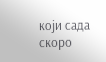који сада скоро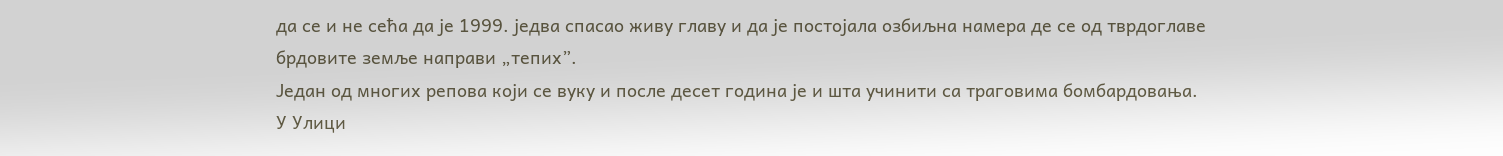да се и не сећа да је 1999. једва спасао живу главу и да је постојала озбиљна намера де се од тврдоглаве брдовите земље направи „тепих”.
Један од многих репова који се вуку и после десет година је и шта учинити са траговима бомбардовања. У Улици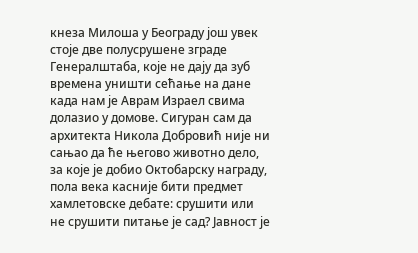кнеза Милоша у Београду још увек стоје две полусрушене зграде Генералштаба, које не дају да зуб времена уништи сећање на дане када нам је Аврам Израел свима долазио у домове. Сигуран сам да архитекта Никола Добровић није ни сањао да ће његово животно дело, за које је добио Октобарску награду, пола века касније бити предмет хамлетовске дебате: срушити или не срушити питање је сад? Јавност је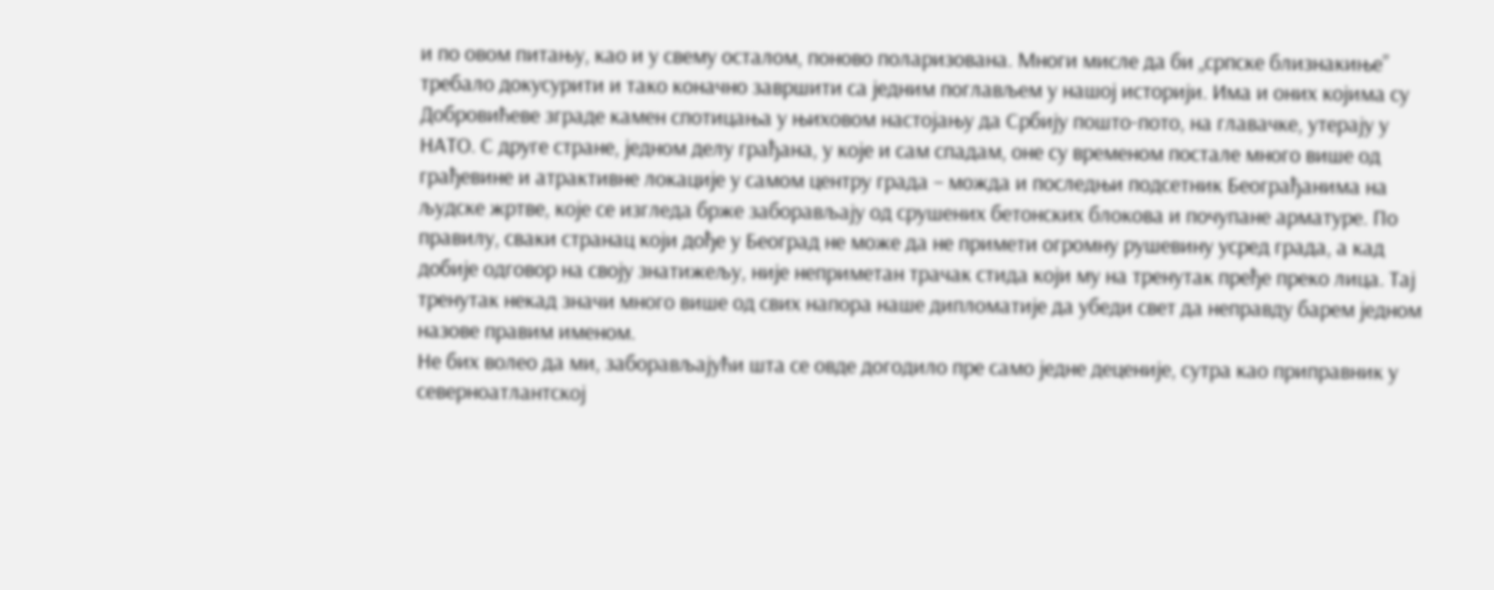и по овом питању, као и у свему осталом, поново поларизована. Многи мисле да би „српске близнакиње” требало докусурити и тако коначно завршити са једним поглављем у нашој историји. Има и оних којима су Добровићеве зграде камен спотицања у њиховом настојању да Србију пошто-пото, на главачке, утерају у НАТО. С друге стране, једном делу грађана, у које и сам спадам, оне су временом постале много више од грађевине и атрактивне локације у самом центру града – можда и последњи подсетник Београђанима на људске жртве, које се изгледа брже заборављају од срушених бетонских блокова и почупане арматуре. По правилу, сваки странац који дође у Београд не може да не примети огромну рушевину усред града, а кад добије одговор на своју знатижељу, није неприметан трачак стида који му на тренутак пређе преко лица. Тај тренутак некад значи много више од свих напора наше дипломатије да убеди свет да неправду барем једном назове правим именом.
Не бих волео да ми, заборављајући шта се овде догодило пре само једне деценије, сутра као приправник у северноатлантској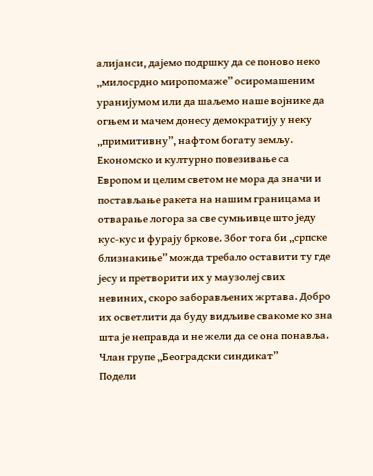алијанси, дајемо подршку да се поново неко „милосрдно миропомаже” осиромашеним уранијумом или да шаљемо наше војнике да огњем и мачем донесу демократију у неку „примитивну”, нафтом богату земљу. Економско и културно повезивање са Европом и целим светом не мора да значи и постављање ракета на нашим границама и отварање логора за све сумњивце што једу кус-кус и фурају бркове. Због тога би „српске близнакиње” можда требало оставити ту где јесу и претворити их у маузолеј свих невиних, скоро заборављених жртава. Добро их осветлити да буду видљиве свакоме ко зна шта је неправда и не жели да се она понавља.
Члан групе „Београдски синдикат”
Подели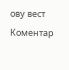ову вест
Комeнтар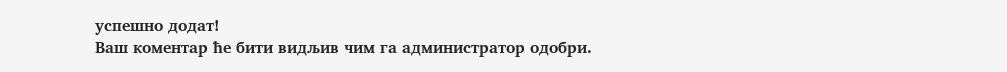успeшно додат!
Ваш комeнтар ћe бити видљив чим га администратор одобри.